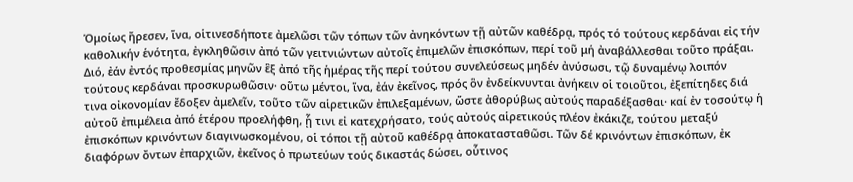Ὁμοίως ἤρεσεν, ἵνα, οἱτινεσδήποτε ἀμελῶσι τῶν τόπων τῶν ἀνηκόντων τῇ αὐτῶν καθέδρᾳ, πρός τό τούτους κερδάναι εἰς τήν καθολικήν ἑνότητα, ἐγκληθῶσιν ἀπό τῶν γειτνιώντων αὐτοῖς ἐπιμελῶν ἐπισκόπων, περί τοῦ μή ἀναβάλλεσθαι τοῦτο πράξαι. Διό, ἐάν ἐντός προθεσμίας μηνῶν ἓξ ἀπό τῆς ἡμέρας τῆς περί τούτου συνελεύσεως μηδέν ἀνύσωσι, τῷ δυναμένῳ λοιπόν τούτους κερδάναι προσκυρωθῶσιν· οὕτω μέντοι, ἵνα, ἐάν ἐκεῖνος, πρός ὃν ἐνδείκνυνται ἀνήκειν οἱ τοιοῦτοι, ἐξεπίτηδες διά τινα οἰκονομίαν ἔδοξεν ἀμελεῖν, τοῦτο τῶν αἱρετικῶν ἐπιλεξαμένων, ὥστε ἀθορύβως αὐτούς παραδέξασθαι· καί ἐν τοσούτῳ ἡ αὐτοῦ ἐπιμέλεια ἀπό ἑτέρου προελήφθη, ᾗ τινι εἰ κατεχρήσατο, τούς αὐτούς αἱρετικούς πλέον ἐκάκιζε, τούτου μεταξύ ἐπισκόπων κρινόντων διαγινωσκομένου, οἱ τόποι τῇ αὐτοῦ καθέδρᾳ ἀποκατασταθῶσι. Τῶν δέ κρινόντων ἐπισκόπων, ἐκ διαφόρων ὄντων ἐπαρχιῶν, ἐκεῖνος ὁ πρωτεύων τούς δικαστάς δώσει, οὗτινος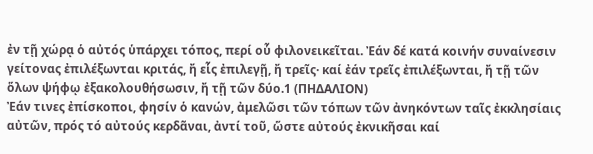ἐν τῇ χώρᾳ ὁ αὐτός ὑπάρχει τόπος, περί οὗ φιλονεικεῖται. Ἐάν δέ κατά κοινήν συναίνεσιν γείτονας ἐπιλέξωνται κριτάς, ἤ εἷς ἐπιλεγῇ, ἤ τρεῖς· καί ἐάν τρεῖς ἐπιλέξωνται, ἤ τῇ τῶν ὅλων ψήφῳ ἐξακολουθήσωσιν, ἤ τῇ τῶν δύο.1 (ΠΗΔΑΛΙΟΝ)
Ἐάν τινες ἐπίσκοποι, φησίν ὁ κανών, ἀμελῶσι τῶν τόπων τῶν ἀνηκόντων ταῖς ἐκκλησίαις αὐτῶν, πρός τό αὐτούς κερδᾶναι, ἀντί τοῦ, ὥστε αὐτούς ἐκνικῆσαι καί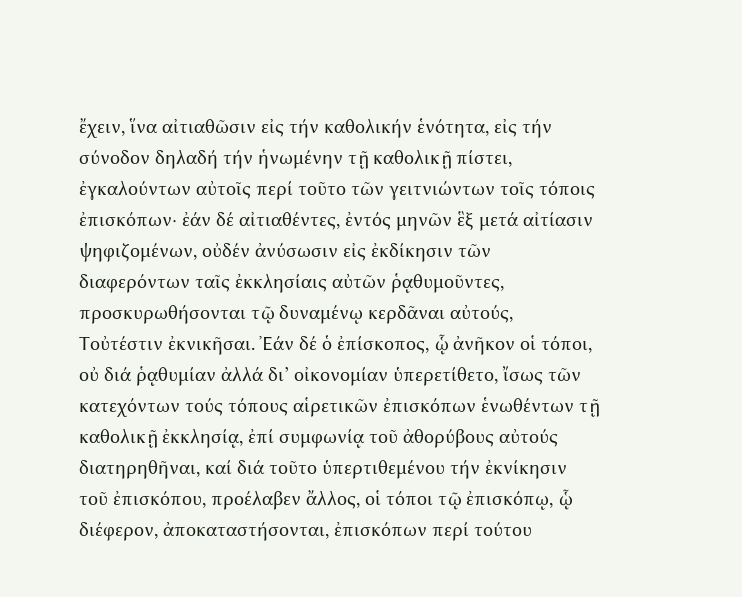ἔχειν, ἵνα αἰτιαθῶσιν εἰς τήν καθολικήν ἑνότητα, εἰς τήν σύνοδον δηλαδή τήν ἡνωμένην τῇ καθολικῇ πίστει, ἐγκαλούντων αὐτοῖς περί τοῦτο τῶν γειτνιώντων τοῖς τόποις ἐπισκόπων∙ ἐάν δέ αἰτιαθέντες, ἐντός μηνῶν ἓξ μετά αἰτίασιν ψηφιζομένων, οὐδέν ἀνύσωσιν εἰς ἐκδίκησιν τῶν διαφερόντων ταῖς ἐκκλησίαις αὐτῶν ῥᾳθυμοῦντες, προσκυρωθήσονται τῷ δυναμένῳ κερδᾶναι αὐτούς, Τοὐτέστιν ἐκνικῆσαι. Ἐάν δέ ὁ ἐπίσκοπος, ᾧ ἀνῆκον οἱ τόποι, οὐ διά ῥᾳθυμίαν ἀλλά δι’ οἰκονομίαν ὑπερετίθετο, ἴσως τῶν κατεχόντων τούς τόπους αἱρετικῶν ἐπισκόπων ἑνωθέντων τῇ καθολικῇ ἐκκλησίᾳ, ἐπί συμφωνίᾳ τοῦ ἀθορύβους αὐτούς διατηρηθῆναι, καί διά τοῦτο ὑπερτιθεμένου τήν ἐκνίκησιν τοῦ ἐπισκόπου, προέλαβεν ἄλλος, οἱ τόποι τῷ ἐπισκόπῳ, ᾧ διέφερον, ἀποκαταστήσονται, ἐπισκόπων περί τούτου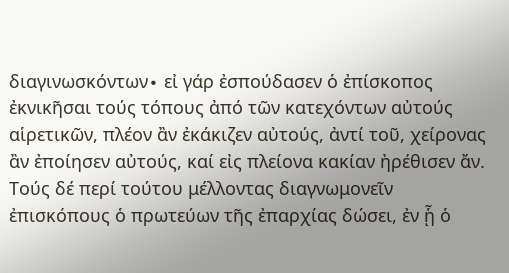διαγινωσκόντων∙ εἰ γάρ ἐσπούδασεν ὁ ἐπίσκοπος ἐκνικῆσαι τούς τόπους ἀπό τῶν κατεχόντων αὐτούς αἱρετικῶν, πλέον ἂν ἐκάκιζεν αὐτούς, ἀντί τοῦ, χείρονας ἂν ἐποίησεν αὐτούς, καί εἰς πλείονα κακίαν ἠρέθισεν ἄν. Τούς δέ περί τούτου μέλλοντας διαγνωμονεῖν ἐπισκόπους ὁ πρωτεύων τῆς ἐπαρχίας δώσει, ἐν ᾗ ὁ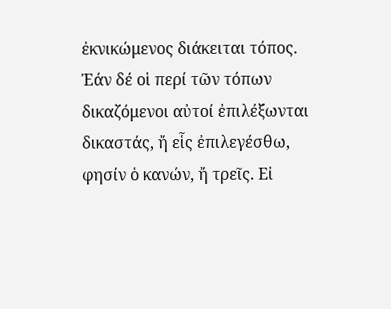ἐκνικώμενος διάκειται τόπος. Ἐάν δέ οἱ περί τῶν τόπων δικαζόμενοι αὐτοί ἐπιλέξωνται δικαστάς, ἤ εἷς ἐπιλεγέσθω, φησίν ὁ κανών, ἤ τρεῖς. Εἰ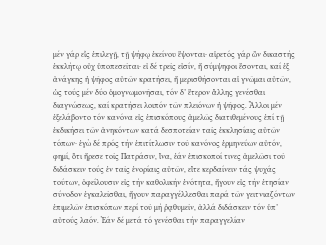μέν γάρ εἷς ἐπιλεγῇ, τῇ ψήφῳ ἐκείνου ἕψονται∙ αἱρετός γάρ ὢν δικαστής ἐκκλήτῳ οὐχ ὑποπεσεῖται∙ εἰ δέ τρεῖς εἰσίν, ἤ σύμψηφοι ἔσονται, καί ἐξ ἀνάγκης ἡ ψῆφος αὐτῶν κρατήσει, ἤ μερισθήσονται αἱ γνῶμαι αὐτῶν, ὡς τούς μέν δύο ὁμογνωμονῆσαι, τόν δ’ ἕτερον ἄλλης γενέσθαι διαγνώσεως, καί κρατήσει λοιπόν τῶν πλειόνων ἡ ψῆφος. Ἄλλοι μέν ἐξελάβοντο τόν κανόνα εἰς ἐπισκόπους ἀμελῶς διατιθεμένους ἐπί τῇ ἐκδικήσει τῶν ἀνηκόντων κατά δεσποτείαν ταῖς ἐκκλησίαις αὐτῶν τόπων∙ ἐγὼ δέ πρός τήν ἐπιτίτλωσιν τοῦ κανόνος ἑρμηνεύων αὐτόν, φημί, ὅτι ἤρεσε τοῖς Πατράσιν, ἵνα, ἐάν ἐπισκοποί τινες ἀμελῶσι τοῦ διδάσκειν τούς ἐν ταῖς ἐνορίαις αὐτῶν, εἴτε κερδαίνειν τάς ψυχάς τούτων, ὀφείλουσιν εἰς τήν καθολικήν ἑνότητα, ἤγουν εἰς τήν ἐτησίαν σύνοδον ἐγκαλεῖσθαι, ἤγουν παραγγέλλεσθαι παρά τῶν γειτνιαζόντων ἐπιμελῶν ἐπισκόπων περί τοῦ μή ῥᾳθυμεῖν, ἀλλά διδάσκειν τόν ὑπ’ αὐτούς λαόν. Ἐάν δέ μετά τό γενέσθαι τήν παραγγελίαν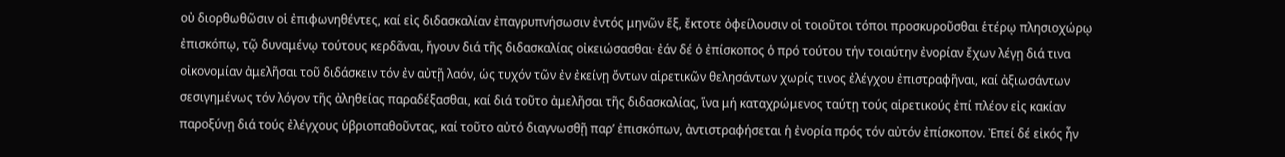οὐ διορθωθῶσιν οἱ ἐπιφωνηθέντες, καί εἰς διδασκαλίαν ἐπαγρυπνήσωσιν ἐντός μηνῶν ἕξ, ἔκτοτε ὀφείλουσιν οἱ τοιοῦτοι τόποι προσκυροῦσθαι ἑτέρῳ πλησιοχώρῳ ἐπισκόπῳ, τῷ δυναμένῳ τούτους κερδᾶναι, ἤγουν διά τῆς διδασκαλίας οἰκειώσασθαι∙ ἐάν δέ ὁ ἐπίσκοπος ὁ πρό τούτου τήν τοιαύτην ἐνορίαν ἔχων λέγῃ διά τινα οἰκονομίαν ἀμελῆσαι τοῦ διδάσκειν τόν ἐν αὐτῇ λαόν, ὡς τυχόν τῶν ἐν ἐκείνῃ ὄντων αἱρετικῶν θελησάντων χωρίς τινος ἐλέγχου ἐπιστραφῆναι, καί ἀξιωσάντων σεσιγημένως τόν λόγον τῆς ἀληθείας παραδέξασθαι, καί διά τοῦτο ἀμελῆσαι τῆς διδασκαλίας, ἵνα μή καταχρώμενος ταύτῃ τούς αἱρετικούς ἐπί πλέον εἰς κακίαν παροξύνῃ διά τούς ἐλέγχους ὑβριοπαθοῦντας, καί τοῦτο αὐτό διαγνωσθῇ παρ’ ἐπισκόπων, ἀντιστραφήσεται ἡ ἐνορία πρός τόν αὐτόν ἐπίσκοπον. Ἐπεί δέ εἰκός ἦν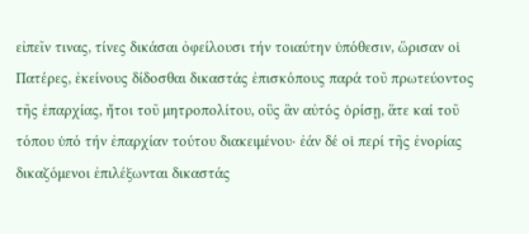εἰπεῖν τινας, τίνες δικάσαι ὀφείλουσι τήν τοιαύτην ὑπόθεσιν, ὥρισαν οἱ Πατέρες, ἐκείνους δίδοσθαι δικαστάς ἐπισκόπους παρά τοῦ πρωτεύοντος τῆς ἐπαρχίας, ἤτοι τοῦ μητροπολίτου, οὓς ἂν αὐτός ὁρίσῃ, ἅτε καί τοῦ τόπου ὑπό τήν ἐπαρχίαν τούτου διακειμένου∙ ἐάν δέ οἱ περί τῆς ἐνορίας δικαζόμενοι ἐπιλέξωνται δικαστάς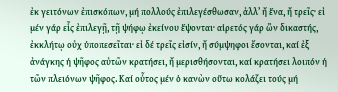ἐκ γειτόνων ἐπισκόπων, μή πολλούς ἐπιλεγέσθωσαν, ἀλλ’ ἤ ἕνα, ἤ τρεῖς∙ εἰ μέν γάρ εἷς ἐπιλεγῇ, τῇ ψήφῳ ἐκείνου ἕψονται∙ αἱρετός γάρ ὢν δικαστής, ἐκκλήτῳ οὐχ ὑποπεσεῖται∙ εἰ δέ τρεῖς εἰσίν, ἤ σύμψηφοι ἔσονται, καί ἐξ ἀνάγκης ἡ ψῆφος αὐτῶν κρατήσει, ἤ μερισθήσονται, καί κρατήσει λοιπόν ἡ τῶν πλειόνων ψῆφος. Καί οὗτος μέν ὁ κανὼν οὕτω κολάζει τούς μή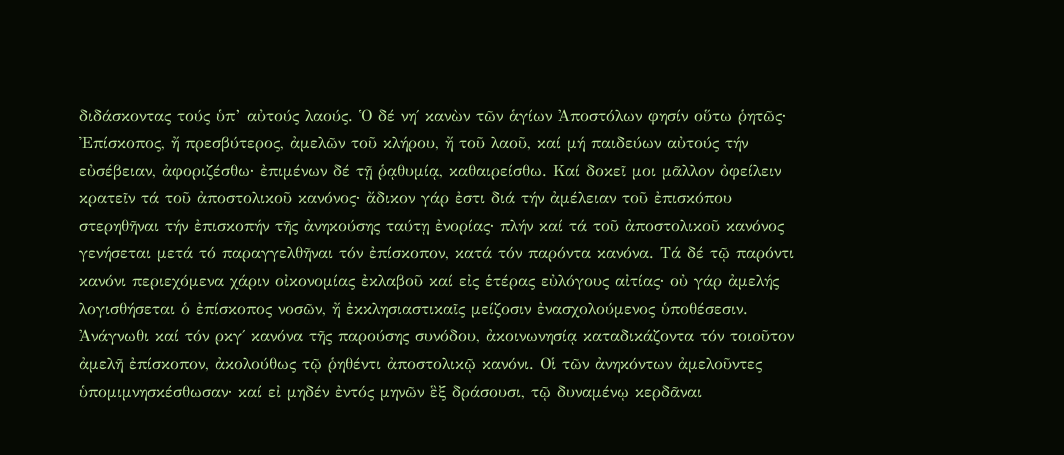διδάσκοντας τούς ὑπ’ αὐτούς λαούς. Ὁ δέ νη΄ κανὼν τῶν ἁγίων Ἀποστόλων φησίν οὕτω ῥητῶς∙ Ἐπίσκοπος, ἤ πρεσβύτερος, ἀμελῶν τοῦ κλήρου, ἤ τοῦ λαοῦ, καί μή παιδεύων αὐτούς τήν εὐσέβειαν, ἀφοριζέσθω∙ ἐπιμένων δέ τῇ ῥᾳθυμίᾳ, καθαιρείσθω. Καί δοκεῖ μοι μᾶλλον ὀφείλειν κρατεῖν τά τοῦ ἀποστολικοῦ κανόνος∙ ἄδικον γάρ ἐστι διά τήν ἀμέλειαν τοῦ ἐπισκόπου στερηθῆναι τήν ἐπισκοπήν τῆς ἀνηκούσης ταύτῃ ἐνορίας∙ πλήν καί τά τοῦ ἀποστολικοῦ κανόνος γενήσεται μετά τό παραγγελθῆναι τόν ἐπίσκοπον, κατά τόν παρόντα κανόνα. Τά δέ τῷ παρόντι κανόνι περιεχόμενα χάριν οἰκονομίας ἐκλαβοῦ καί εἰς ἑτέρας εὐλόγους αἰτίας∙ οὐ γάρ ἀμελής λογισθήσεται ὁ ἐπίσκοπος νοσῶν, ἤ ἐκκλησιαστικαῖς μείζοσιν ἐνασχολούμενος ὑποθέσεσιν. Ἀνάγνωθι καί τόν ρκγ΄ κανόνα τῆς παρούσης συνόδου, ἀκοινωνησίᾳ καταδικάζοντα τόν τοιοῦτον ἀμελῆ ἐπίσκοπον, ἀκολούθως τῷ ῥηθέντι ἀποστολικῷ κανόνι. Οἱ τῶν ἀνηκόντων ἀμελοῦντες ὑπομιμνησκέσθωσαν∙ καί εἰ μηδέν ἐντός μηνῶν ἓξ δράσουσι, τῷ δυναμένῳ κερδᾶναι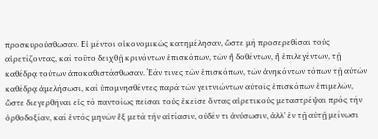προσκυρούσθωσαν. Εἰ μέντοι οἰκονομικῶς κατημέλησαν, ὥστε μή προσερεθίσαι τούς αἱρετίζοντας, καί τοῦτο δειχθῇ κρινόντων ἐπισκόπων, τῶν ἤ δοθέντων, ἤ ἐπιλεγέντων, τῇ καθέδρᾳ τούτων ἀποκαθιστάσθωσαν. Ἐάν τινες τῶν ἐπισκόπων, τῶν ἀνηκόντων τόπων τῇ αὐτῶν καθέδρᾳ ἀμελήσωσι, καί ὑπομνησθέντες παρά τῶν γειτνιώντων αὐτοῖς ἐπισκόπων ἐπιμελῶν, ὥστε διεγερθῆναι εἰς τό παντοίως πεῖσαι τούς ἐκεῖσε ὄντας αἱρετικούς μεταστρέψαι πρός τήν ὀρθοδοξίαν, καί ἐντός μηνῶν ἔξ μετά τήν αἰτίασιν, οὐδέν τι ἀνύσωσιν, ἀλλ’ ἐν τῇ αὐτῇ μείνωσι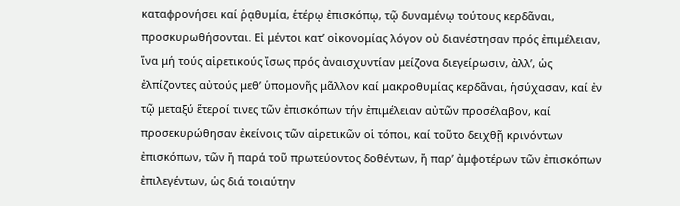καταφρονήσει καί ῥᾳθυμία, ἑτέρῳ ἐπισκόπῳ, τῷ δυναμένῳ τούτους κερδᾶναι, προσκυρωθήσονται. Εἰ μέντοι κατ’ οἰκονομίας λόγον οὐ διανέστησαν πρός ἐπιμέλειαν, ἵνα μή τούς αἱρετικούς ἴσως πρός ἀναισχυντίαν μείζονα διεγείρωσιν, ἀλλ’, ὡς ἐλπίζοντες αὐτούς μεθ’ ὑπομονῆς μᾶλλον καί μακροθυμίας κερδᾶναι, ἡσύχασαν, καί ἐν τῷ μεταξύ ἕτεροί τινες τῶν ἐπισκόπων τήν ἐπιμέλειαν αὐτῶν προσέλαβον, καί προσεκυρώθησαν ἐκείνοις τῶν αἱρετικῶν οἱ τόποι, καί τοῦτο δειχθῇ κρινόντων ἐπισκόπων, τῶν ἤ παρά τοῦ πρωτεύοντος δοθέντων, ἤ παρ’ ἀμφοτέρων τῶν ἐπισκόπων ἐπιλεγέντων, ὡς διά τοιαύτην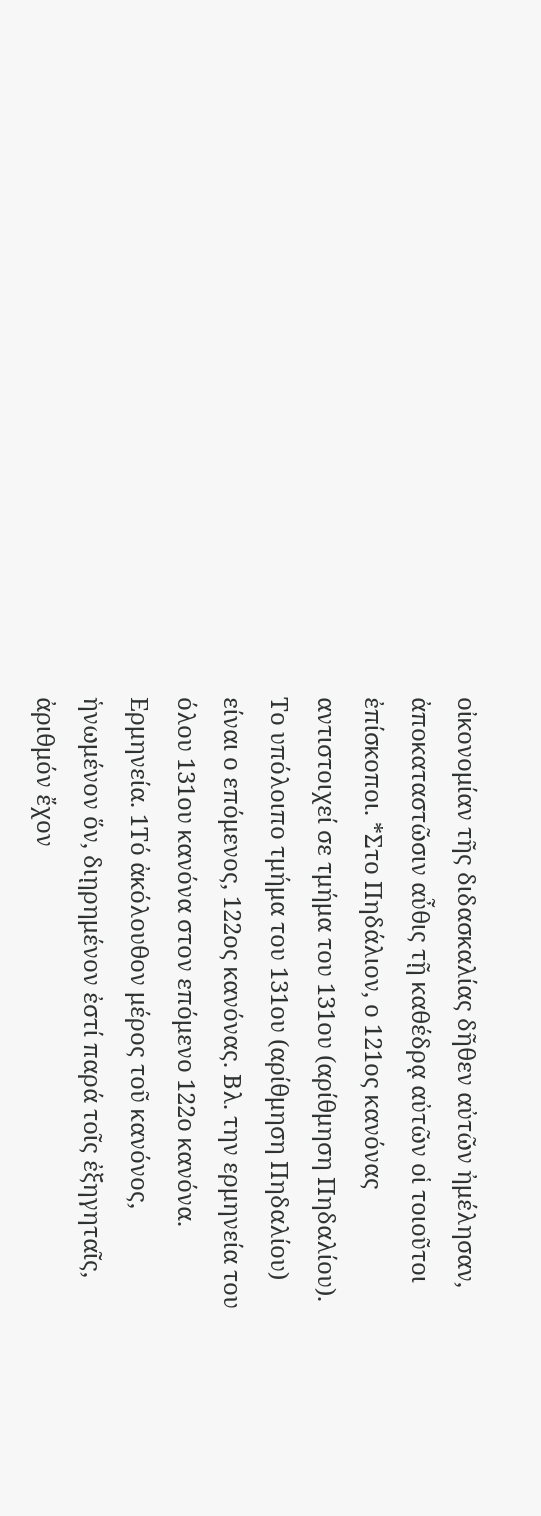οἰκονομίαν τῆς διδασκαλίας δῆθεν αὐτῶν ἠμέλησαν, ἀποκαταστῶσιν αὖθις τῇ καθέδρᾳ αὐτῶν οἱ τοιοῦτοι ἐπίσκοποι. *Στο Πηδάλιον, ο 121ος κανόνας αντιστοιχεί σε τμήμα του 131ου (αρίθμηση Πηδαλίου). Το υπόλοιπο τμήμα του 131ου (αρίθμηση Πηδαλίου) είναι ο επόμενος, 122ος κανόνας. Βλ. την ερμηνεία του όλου 131ου κανόνα στον επόμενο 122ο κανόνα. Ερμηνεία. 1Τό ἀκόλουθον μέρος τοῦ κανόνος, ἡνωμένον ὅν, διῃρημένον ἐστί παρά τοῖς ἐξηγηταῖς, ἀριθμόν ἔχον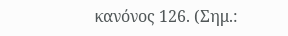κανόνος 126. (Σημ.: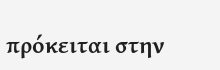πρόκειται στην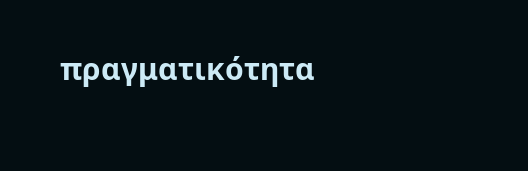πραγματικότητα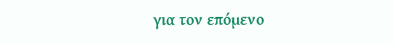για τον επόμενο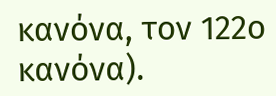κανόνα, τον 122ο κανόνα).